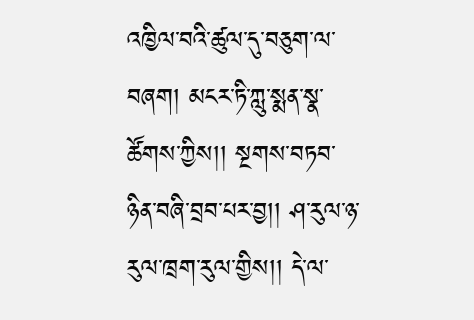འཁྱིལ་བའི་ཚུལ་དུ་བཅུག་ལ་བཞག། མངར་ཏི་ཀླུ་སྨན་སྣ་ཚོགས་ཀྱིས།། སྔགས་བཏབ་ཉིན་བཞི་བྲབ་པར་བྱ།། ཤ་རུལ་ཉ་རུལ་ཁྲག་རུལ་གྱིས།། དེ་ལ་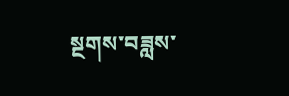སྔགས་བཟླས་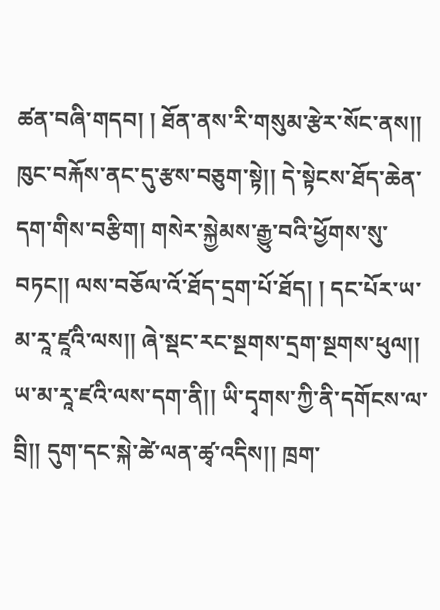ཚན་བཞི་གདབ། ། ཐོན་ནས་རི་གསུམ་རྩེར་སོང་ནས།། ཁུང་བརྐོས་ནང་དུ་རྩས་བཅུག་སྟེ།། དེ་སྟེངས་ཐོད་ཆེན་དག་གིས་བརྩིག། གསེར་སྐྱེམས་རྒྱུ་བའི་ཕྱོགས་སུ་བཏང།། ལས་བཅོལ་འོ་ཐོད་དྲག་པོ་ཐོད། ། དང་པོར་ཡ་མ་རཱ་ཛཱའི་ལས།། ཞེ་སྡང་རང་སྔགས་དྲག་སྔགས་ཕུལ།། ཡ་མ་རཱ་ཛའི་ལས་དག་ནི།། ཡི་དྭགས་ཀྱི་ནི་དགོངས་ལ་བྲི།། དུག་དང་སྐེ་ཚེ་ལན་ཚྭ་འདིས།། ཁྲག་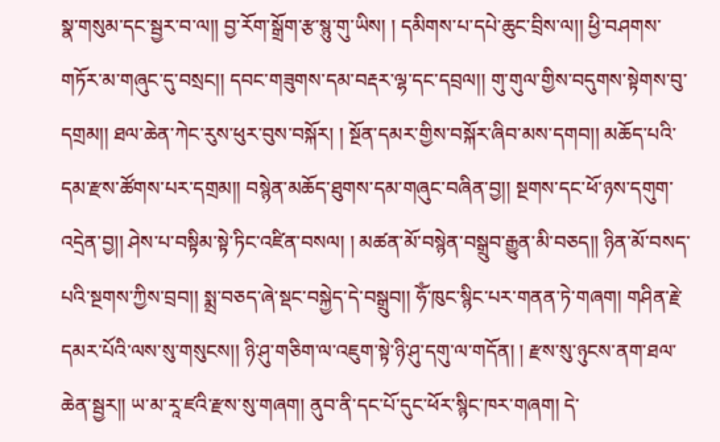སྣ་གསུམ་དང་སྦྱར་བ་ལ།། བྱ་རོག་སྒྲོག་རྩ་སྙུ་གུ་ཡིས། ། དམིགས་པ་དཔེ་ཆུང་བྲིས་ལ།། ཕྱི་བཤགས་གཏོར་མ་གཞུང་དུ་བསྲང།། དབང་གཟུགས་དམ་བརྡར་ལྷ་དང་དབྲལ།། གུ་གུལ་གྱིས་བདུགས་སྟེགས་བུ་དགྲམ།། ཐལ་ཆེན་ཀེང་རུས་ཕུར་བུས་བསྐོར། ། སྔོན་དམར་གྱིས་བསྐོར་ཞིབ་མས་དགབ།། མཆོད་པའི་དམ་རྫས་ཚོགས་པར་དགྲམ།། བསྙེན་མཆོད་ཐུགས་དམ་གཞུང་བཞིན་བྱ།། སྔགས་དང་ཕོ་ཉས་དགུག་འདྲེན་བྱ།། ཤེས་པ་བསྟིམ་སྟེ་ཏིང་འཛིན་བསལ། ། མཚན་མོ་བསྙེན་བསྒྲུབ་རྒྱུན་མི་བཅད།། ཉིན་མོ་བསད་པའི་སྔགས་ཀྱིས་བྲབ།། སྨྲ་བཅད་ཞེ་སྡང་བསྐྱེད་དེ་བསྒྲུབ།། ཧོཾ་ཁུང་སྙིང་པར་གནན་ཏེ་གཞག། གཤིན་རྗེ་དམར་པོའི་ལས་སུ་གསུངས།། ཉི་ཤུ་གཅིག་ལ་འཇུག་སྟེ་ཉི་ཤུ་དགུ་ལ་གདོན། ། རྫས་སུ་ཉུངས་ནག་ཐལ་ཆེན་སྦྱར།། ཡ་མ་རཱ་ཛའི་རྫས་སུ་གཞག། ནུབ་ནི་དང་པོ་དུང་ཕོར་སྙིང་ཁར་གཞག། དེ་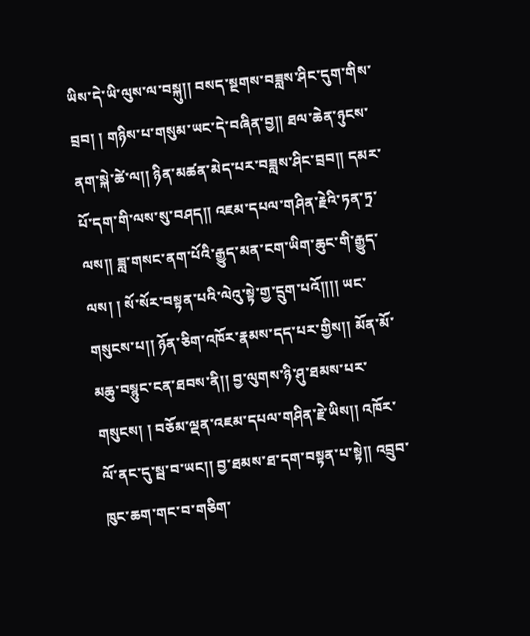ཡིས་དེ་ཡི་ལུས་ལ་བསྐུ།། བསད་སྔགས་བཟླས་ཤིང་དུག་གིས་བྲབ། ། གཉིས་པ་གསུམ་ཡང་དེ་བཞིན་བྱ།། ཐལ་ཆེན་ཉུངས་ནག་སྐེ་ཚེ་ལ།། ཉིན་མཚན་མེད་པར་བཟླས་ཤིང་བྲབ།། དམར་པོ་དག་གི་ལས་སུ་བཤད།། འཇམ་དཔལ་གཤིན་རྗེའི་ཏན་ཏྲ་ལས།། ཟླ་གསང་ནག་པོའི་རྒྱུད་མན་ངག་ཡིག་ཆུང་གི་རྒྱུད་ལས། ། སོ་སོར་བསྟན་པའི་ལེའུ་སྟེ་གྱ་དྲུག་པའོ།།།། ཡང་གསུངས་པ།། ཉོན་ཅིག་འཁོར་རྣམས་དད་པར་གྱིས།། མོན་མོ་མཆུ་བསྙུང་ངན་ཐབས་ནི།། བྱ་ལུགས་ཉི་ཤུ་ཐམས་པར་གསུངས། ། བཅོམ་ལྡན་འཇམ་དཔལ་གཤིན་རྗེ་ཡིས།། འཁོར་ལོ་ནང་དུ་སྦ་བ་ཡང།། བྱ་ཐམས་ཐ་དག་བསྟན་པ་སྟེ།། འབྲུབ་ཁུང་ཆག་གང་བ་གཅིག་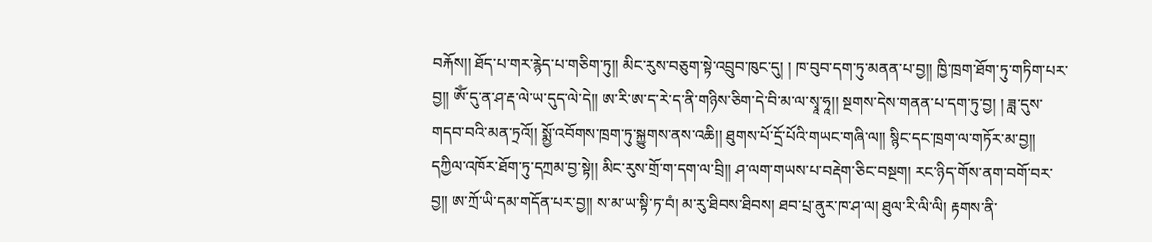བརྐོས།། ཐོད་པ་གར་རྙེད་པ་གཅིག་ཏུ།། མིང་རུས་བཅུག་སྟེ་འབྲུབ་ཁུང་དུ། ། ཁ་བུབ་དག་ཏུ་མནན་པ་བྱ།། ཁྱི་ཁྲག་ཐོག་ཏུ་གཏིག་པར་བྱ།། ཨོཾ་དུ་ན་ཤ་རྡ་ལེ་ཡ་དུད་ལེ་དེ།། ཨ་རི་ཨ་ད་རེ་ད་ནི་གཉིས་ཅིག་དེ་བི་མ་ལ་སྭཱ་ཧཱ།། སྔགས་དེས་གནན་པ་དག་ཏུ་བྱ། ། ཟླ་དུས་གདབ་བའི་མན་ཏྲའོ།། སྨྱོ་འབོགས་ཁྲག་ཏུ་སྐྱུགས་ནས་འཆི།། ཐུགས་པོ་དྲོ་པོའི་གཡང་གཞི་ལ།། སྙིང་དང་ཁྲག་ལ་གཏོར་མ་བྱ།། དཀྱིལ་འཁོར་ཐོག་ཏུ་དཀྲམ་བྱ་སྟེ།། མིང་རུས་གྲོ་ག་དག་ལ་བྲི།། ཤ་ལག་གཡས་པ་བརྡེག་ཅིང་བསྔག། རང་ཉིད་གོས་ནག་བགོ་བར་བྱ།། ཨ་ཀྲོ་ཡི་དམ་གདོན་པར་བྱ།། ས་མ་ཡ་སྟི་ཏ་བཾ། མ་རུ་ཐིབས་ཐིབས། ཐབ་པྲ་ནུར་ཁ་ཤ་ལ། ཐུལ་རི་ལི་ལི། རྟགས་ནི་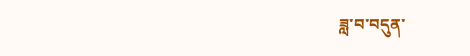ཟླ་བ་བདུན་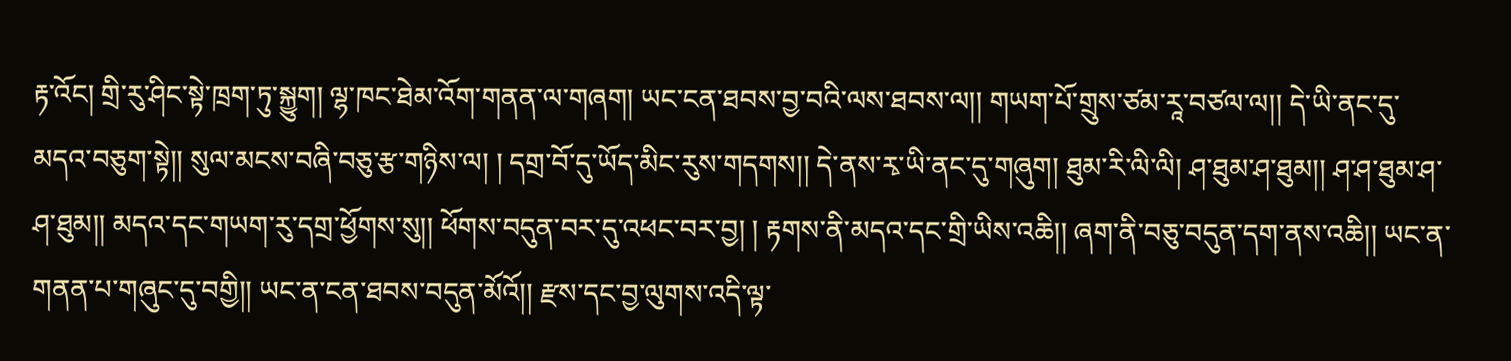རྟ་འོང། གྲི་རུ་ཤིང་སྟེ་ཁྲག་ཏུ་སྐྱུག། ལྷ་ཁང་ཐེམ་འོག་གནན་ལ་གཞག། ཡང་ངན་ཐབས་བྱ་བའི་ལས་ཐབས་ལ།། གཡག་པོ་གྲུས་ཙམ་རཱ་བཙལ་ལ།། དེ་ཡི་ནང་དུ་མདའ་བཅུག་སྟེ།། སུལ་མངས་བཞི་བཅུ་རྩ་གཉིས་ལ། ། དགྲ་བོ་དུ་ཡོད་མིང་རུས་གདགས།། དེ་ནས་རྭ་ཡི་ནང་དུ་གཞུག། ཐུམ་རི་ལི་ལི། ཤ་ཐུམ་ཤ་ཐུམ།། ཤ་ཤ་ཐུམ་ཤ་ཤ་ཐུམ།། མདའ་དང་གཡག་རུ་དགྲ་ཕྱོགས་སུ།། ཕོགས་བདུན་བར་དུ་འཕང་བར་བྱ། ། རྟགས་ནི་མདའ་དང་གྲི་ཡིས་འཆི།། ཞག་ནི་བཅུ་བདུན་དག་ནས་འཆི།། ཡང་ན་གནན་པ་གཞུང་དུ་བགྱི།། ཡང་ན་ངན་ཐབས་བདུན་མོའོ།། རྫས་དང་བྱ་ལུགས་འདི་ལྟ་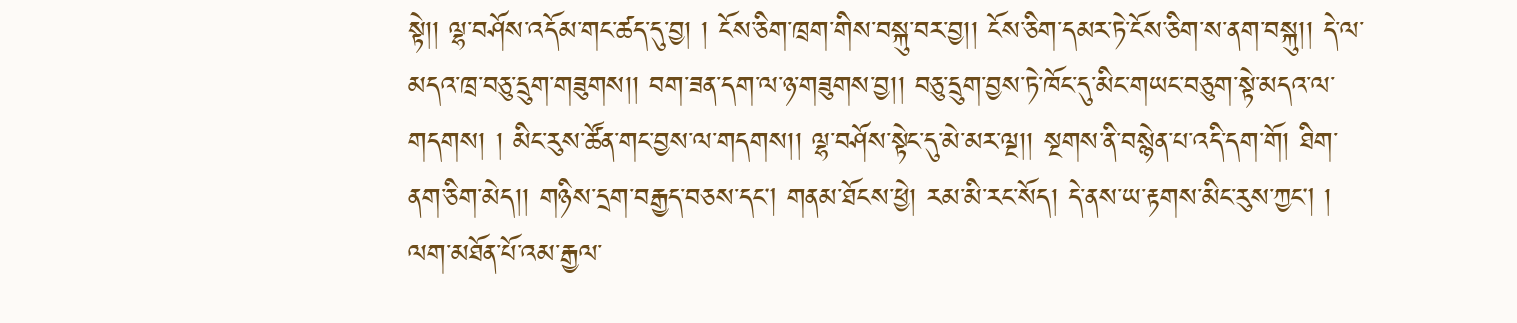སྟེ།། ལྷ་བཤོས་འདོམ་གང་ཚད་དུ་བྱ། ། ངོས་ཅིག་ཁྲག་གིས་བསྐུ་བར་བྱ།། ངོས་ཅིག་དམར་ཏེ་ངོས་ཅིག་ས་ནག་བསྐུ།། དེ་ལ་མདའ་ཁྲ་བཅུ་དྲུག་གཟུགས།། བག་ཟན་དག་ལ་ཉ་གཟུགས་བྱ།། བཅུ་དྲུག་བྱས་ཏེ་ཁོང་དུ་མིང་གཡང་བཅུག་སྟེ་མདའ་ལ་གདགས། ། མིང་རུས་ཚོན་གང་བྱས་ལ་གདགས།། ལྷ་བཤོས་སྟེང་དུ་མེ་མར་ལྔ།། སྔགས་ནི་བསྙེན་པ་འདི་དག་གོ། ཐིག་ནག་ཅིག་མེད།། གཉིས་དྲག་བརྒྱད་བཅས་དང། གནམ་ཐོངས་ཕྱེ། རམ་མི་རང་སོད། དེ་ནས་ཡ་རྟགས་མིང་རུས་ཀྱང། ། ལག་མཐོན་པོ་འམ་རྒྱལ་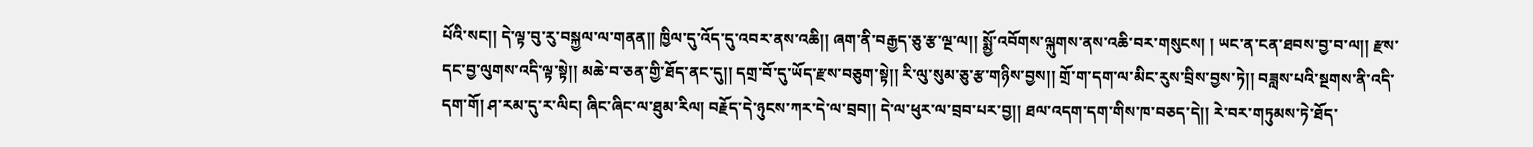པོའི་སང།། དེ་ལྟ་བུ་རུ་བསྐྱལ་ལ་གནན།། ཁྱིལ་དུ་འོད་དུ་འབར་ནས་འཆི།། ཞག་ནི་བརྒྱད་ཅུ་རྩ་ལྔ་ལ།། སྨྱོ་འབོགས་ལྐུགས་ནས་འཆི་བར་གསུངས། ། ཡང་ན་ངན་ཐབས་བྱ་བ་ལ།། རྫས་དང་བྱ་ལུགས་འདི་ལྟ་སྟེ།། མཆེ་བ་ཅན་གྱི་ཐོད་ནང་དུ།། དགྲ་བོ་དུ་ཡོད་རྫས་བཅུག་སྟེ།། རི་ལུ་སུམ་ཅུ་རྩ་གཉིས་བྱས།། གྲོ་ག་དག་ལ་མིང་རུས་བྲིས་བྱས་ཏེ།། བཟླས་པའི་སྔགས་ནི་འདི་དག་གོ། ཤ་རམ་དུ་ར་ལིང། ཞིང་ཞིང་ལ་ཐུམ་རིལ། བརྗོད་དེ་ཉུངས་ཀར་དེ་ལ་བྲབ།། དེ་ལ་ཕུར་ལ་བྲབ་པར་བྱ།། ཐལ་འདག་དག་གིས་ཁ་བཅད་དེ།། རེ་བར་གཏུམས་ཏེ་ཐོད་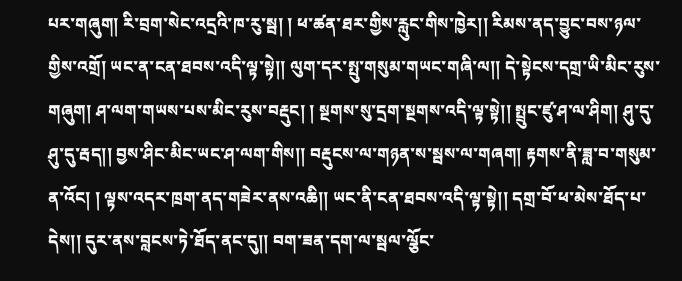པར་གཞུག། རི་བྲག་སེང་འདྲའི་ཁ་རུ་སྦ། ། ཕ་ཚན་ཐར་གྱིས་རླུང་གིས་ཁྱེར།། རིམས་ནད་བྱུང་བས་ཉལ་གྱིས་འགྲོ། ཡང་ན་ངན་ཐབས་འདི་ལྟ་སྟེ།། ལུག་དར་སྤུ་གསུམ་གཡང་གཞི་ལ།། དེ་སྟེངས་དགྲ་ཡི་མིང་རུས་གཞུག། ཤ་ལག་གཡས་པས་མིང་རུས་བརྡུང། ། སྔགས་སུ་དྲག་སྔགས་འདི་ལྟ་སྟེ།། སྤྲུང་ཛུ་ཤ་ལ་ཤིག། ཤུ་དུ་ཤུ་དུ་རྦད།། བྱས་ཤིང་མིང་ཡང་ཤ་ལག་གིས།། བརྡུངས་ལ་གཉན་ས་སྦས་ལ་གཞག། རྟགས་ནི་ཟླ་བ་གསུམ་ན་འོང། ། ལྟས་འདར་ཁྲག་ནད་གཟེར་ནས་འཆི།། ཡང་ནི་ངན་ཐབས་འདི་ལྟ་སྟེ།། དགྲ་བོ་ཕ་མེས་ཐོད་པ་དེས།། དུར་ནས་བླངས་ཏེ་ཐོད་ནང་དུ།། བག་ཟན་དག་ལ་སྦལ་ལྕོང་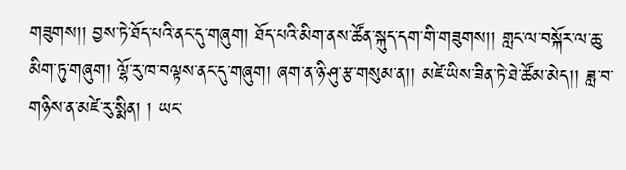གཟུགས།། བྱས་ཏེ་ཐོད་པའི་ནང་དུ་གཞུག། ཐོད་པའི་མིག་ནས་ཚོན་སྐུད་དག་གི་གཟུགས།། གླང་ལ་བསྐོར་ལ་ཆུ་མིག་ཏུ་གཞུག། ལྷོ་རུ་ཁ་བལྟས་ནང་དུ་གཞུག། ཞག་ན་ཉི་ཤུ་རྩ་གསུམ་ན།། མཛེ་ཡིས་ཟིན་ཏེ་ཐེ་ཚོམ་མེད།། ཟླ་བ་གཉིས་ན་མཛེ་རུ་སྨིན། ། ཡང་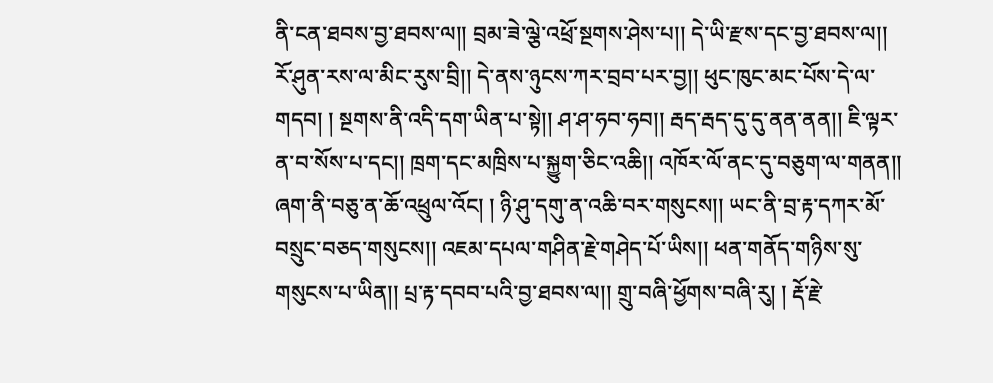ནི་ངན་ཐབས་བྱ་ཐབས་ལ།། བྲམ་ཟེ་ལྕེ་འཕྲོ་སྔགས་ཤེས་པ།། དེ་ཡི་རྫས་དང་བྱ་ཐབས་ལ།། རོ་ཤུན་རས་ལ་མིང་རུས་བྲི།། དེ་ནས་ཉུངས་ཀར་བྲབ་པར་བྱ།། ཕུང་ཁུང་མང་པོས་དེ་ལ་གདབ། ། སྔགས་ནི་འདི་དག་ཡིན་པ་སྟེ།། ཤ་ཤ་ཧབ་ཧབ།། རྦད་རྦད་དུ་དུ་ནན་ནན།། ཇི་ལྟར་ན་བ་སོས་པ་དང།། ཁྲག་དང་མཁྲིས་པ་སྐྱུག་ཅིང་འཆི།། འཁོར་ལོ་ནང་དུ་བཅུག་ལ་གནན།། ཞག་ནི་བཅུ་ན་ཆོ་འཕྲུལ་འོང། ། ཉི་ཤུ་དགུ་ན་འཆི་བར་གསུངས།། ཡང་ནི་བྲ་རྟ་དཀར་མོ་བསྲུང་བཅད་གསུངས།། འཇམ་དཔལ་གཤིན་རྗེ་གཤེད་པོ་ཡིས།། ཕན་གནོད་གཉིས་སུ་གསུངས་པ་ཡིན།། པྲ་རྟ་དབབ་པའི་བྱ་ཐབས་ལ།། གྲུ་བཞི་ཕྱོགས་བཞི་རུ། ། རྡོ་རྗེ་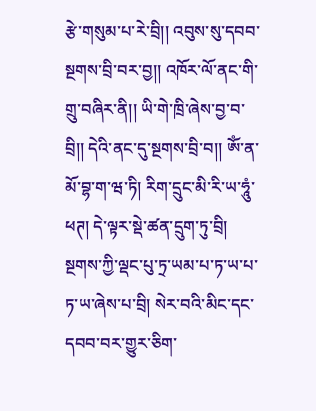རྩེ་གསུམ་པ་རེ་བྲི།། འབུས་སུ་དབབ་སྔགས་བྲི་བར་བྱ།། འཁོར་ལོ་ནང་གི་གྲུ་བཞིར་ནི།། ཡི་གེ་ཁྲི་ཞེས་བྱ་བ་བྲི།། དེའི་ནང་དུ་སྔགས་བྲི་བ།། ཨོཾ་ན་མོ་བྷ་ག་ཝ་ཏི། རིག་དྲུང་མི་རི་ཡ་ཧཱུཾ་ཕཊ། དེ་ལྟར་སྡེ་ཚན་དྲུག་ཏུ་བྲི། སྔགས་ཀྱི་ལྡང་པུ་ཏྲ་ཡམ་པ་ཏ་ཡ་པ་ཏ་ཡ་ཞེས་པ་བྲི། སེར་བའི་མིང་དང་དབབ་བར་གྱུར་ཅིག་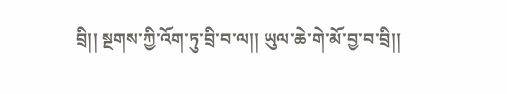བྲི།། སྔགས་ཀྱི་འོག་ཏུ་བྲི་བ་ལ།། ཡུལ་ཆེ་གེ་མོ་བྱ་བ་བྲི།།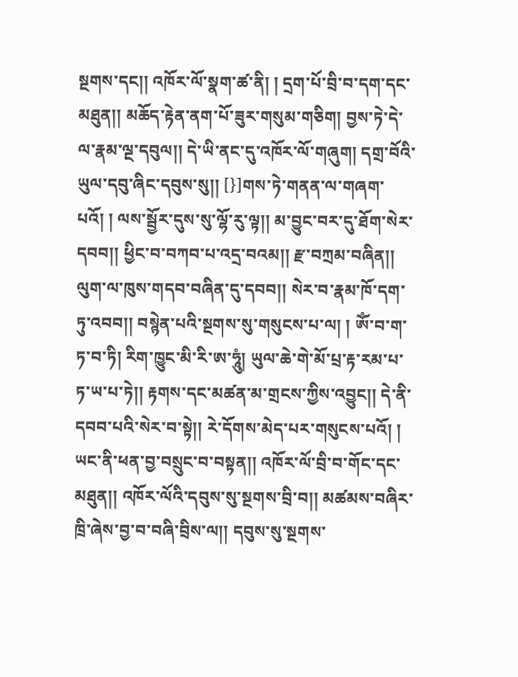སྔགས་དང།། འཁོར་ལོ་སྣག་ཚ་ནི། ། དྲག་པོ་བྲི་བ་དག་དང་མཐུན།། མཆོད་རྟེན་ནག་པོ་ཟུར་གསུམ་གཅིག། བྱས་ཏེ་དེ་ལ་རྣམ་ལྔ་དབུལ།། དེ་ཡི་ནང་དུ་འཁོར་ལོ་གཞུག། དགྲ་བོའི་ཡུལ་དབུ་ཞིང་དབུས་སུ།། [}]གས་ཏེ་གནན་ལ་གཞག་པའོ། ། ལས་སྦྱོར་དུས་སུ་ལྷོ་རུ་ལྟ།། མ་བྱུང་བར་དུ་ཐོག་སེར་དབབ།། ཕྱིང་བ་བཀབ་པ་འདྲ་བའམ།། རྫ་བཀྲམ་བཞིན།། ལུག་ལ་ཁུས་གདབ་བཞིན་དུ་དབབ།། སེར་བ་རྣམ་ཁོ་དག་ཏུ་འབབ།། བསྙེན་པའི་སྔགས་སུ་གསུངས་པ་ལ། ། ཨོཾ་བ་ག་ཏ་བ་ཏི། རིག་ཁྱུང་མི་རི་ཨ་ཧཱུཾ། ཡུལ་ཆེ་གེ་མོ་པྲ་རྟ་རམ་པ་ཏ་ཡ་པ་ཏེ།། རྟགས་དང་མཚན་མ་གྲངས་ཀྱིས་འབྱུང།། དེ་ནི་དབབ་པའི་སེར་བ་སྟེ།། རེ་དོགས་མེད་པར་གསུངས་པའོ། ། ཡང་ནི་ཕན་བྱ་བསྲུང་བ་བསྟན།། འཁོར་ལོ་བྲི་བ་གོང་དང་མཐུན།། འཁོར་ལོའི་དབུས་སུ་སྔགས་བྲི་བ།། མཚམས་བཞིར་ཁྲི་ཞེས་བྱ་བ་བཞི་བྲིས་ལ།། དབུས་སུ་སྔགས་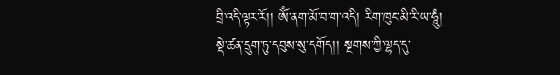བྲི་འདི་ལྟར་རོ།། ཨོཾ་ནག་མོ་བ་ག་འདི། རིག་ཁུང་མི་རི་ཡ་ཧཱུཾ། སྡེ་ཚན་དྲུག་ཏུ་དབུས་སུ་དགོད།། སྔགས་ཀྱི་ལྷད་དུ་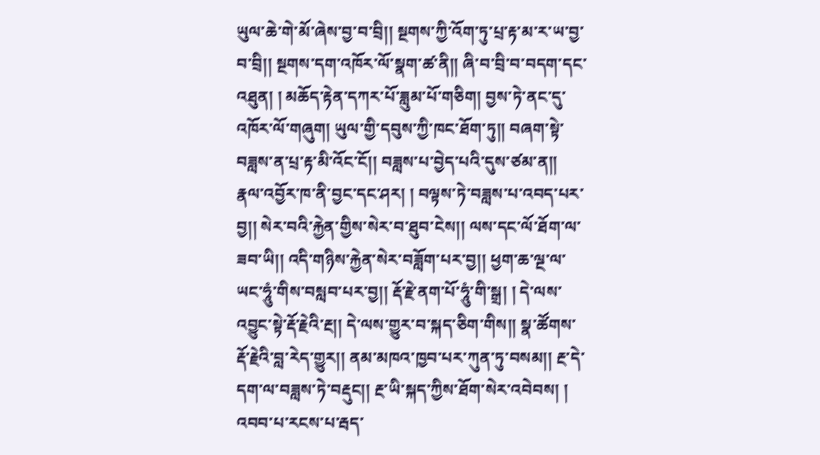ཡུལ་ཆེ་གེ་མོ་ཞེས་བྱ་བ་བྲི།། སྔགས་ཀྱི་འོག་ཏུ་པྲ་རྟ་མ་ར་ཡ་བྱ་བ་བྲི།། སྔགས་དག་འཁོར་ལོ་སྣག་ཚ་ནི།། ཞི་བ་བྲི་བ་བདག་དང་འཐུན། ། མཆོད་རྟེན་དཀར་པོ་ཟླུམ་པོ་གཅིག། བྱས་ཏེ་ནང་དུ་འཁོར་ལོ་གཞུག། ཡུལ་གྱི་དབུས་ཀྱི་ཁང་ཐོག་ཏུ།། བཞག་སྟེ་བཟླས་ན་པྲ་རྟ་མི་འོང་ངོ།། བཟླས་པ་བྱེད་པའི་དུས་ཙམ་ན།། རྣལ་འབྱོར་ཁ་ནི་བྱང་དང་ཤར། ། བལྟས་ཏེ་བཟླས་པ་འབད་པར་བྱ།། སེར་བའི་རྐྱེན་གྱིས་སེར་བ་ཐུབ་ངེས།། ལས་དང་ལོ་ཐོག་ལ་ཟབ་ཡི།། འདི་གཉིས་རྐྱེན་སེར་བཟློག་པར་བྱ།། ཕྱག་ཆ་ལྔ་ལ་ཡང་ཧཱུཾ་གིས་བསླབ་པར་བྱ།། རྡོ་རྗེ་ནག་པོ་ཧཱུཾ་གི་སྒྲ། ། དེ་ལས་འབྱུང་སྟེ་རྡོ་རྗེའི་རྔ།། དེ་ལས་གྱུར་བ་སྐད་ཅིག་གིས།། སྣ་ཚོགས་རྡོ་རྗེའི་བླ་རེད་གྱུར།། ནམ་མཁའ་ཁྱབ་པར་ཀུན་ཏུ་བསམ།། རྔ་དེ་དག་ལ་བཟླས་ཏེ་བརྡུང།། རྔ་ཡི་སྐད་ཀྱིས་ཐོག་སེར་འབེབས། ། འབབ་པ་རངས་པ་རྦད་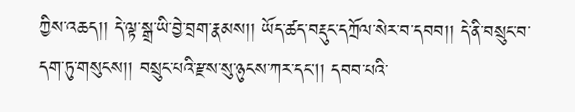ཀྱིས་འཆད།། དེ་ལྟ་སྒྲ་ཡི་བྱེ་བྲག་རྣམས།། ཡོད་ཚད་བརྡུང་དཀྲོལ་སེར་བ་དབབ།། དེ་ནི་བསྲུང་བ་དག་ཏུ་གསུངས།། བསྲུང་པའི་རྫས་སུ་ཉུངས་ཀར་དང།། དབབ་པའི་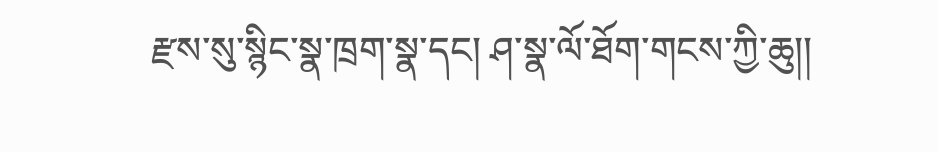རྫས་སུ་སྙིང་སྣ་ཁྲག་སྣ་དང། ཤ་སྣ་ལོ་ཐོག་གངས་ཀྱི་ཆུ།།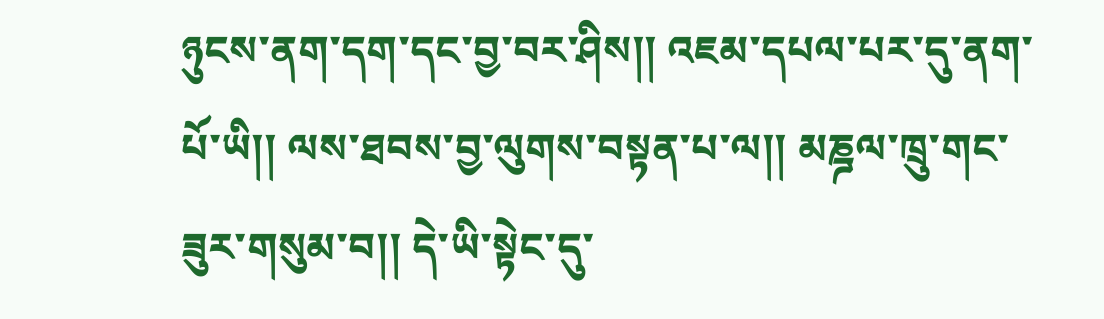ཉུངས་ནག་དག་དང་བྱ་བར་ཤིས།། འཇམ་དཔལ་པར་དུ་ནག་པོ་ཡི།། ལས་ཐབས་བྱ་ལུགས་བསྟན་པ་ལ།། མཎྜལ་ཁྲུ་གང་ཟུར་གསུམ་བ།། དེ་ཡི་སྟེང་དུ་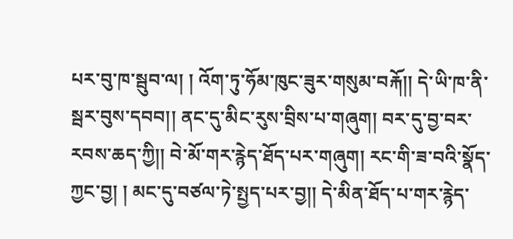པར་བུ་ཁ་སྦུབ་ལ། ། འོག་ཏུ་ཧོམ་ཁུང་ཟུར་གསུམ་བརྐོ།། དེ་ཡི་ཁ་ནི་སྦར་བུས་དབབ།། ནང་དུ་མིང་རུས་བྲིས་པ་གཞུག། བར་དུ་བྱ་བར་རབས་ཆད་ཀྱི།། བེ་མོ་གར་རྙེད་ཐོད་པར་གཞུག། རང་གི་ཟ་བའི་སྣོད་ཀྱང་བྱ། ། མང་དུ་བཙལ་ཏེ་སྤྱད་པར་བྱ།། དེ་མིན་ཐོད་པ་གར་རྙེད་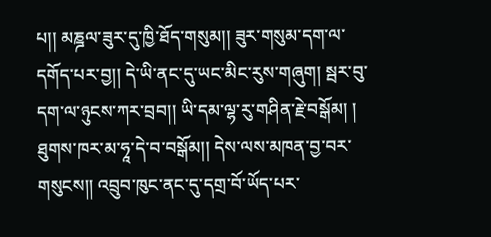པ།། མཎྜལ་ཟུར་དུ་ཁྱི་ཐོད་གསུམ།། ཟུར་གསུམ་དག་ལ་དགོད་པར་བྱ།། དེ་ཡི་ནང་དུ་ཡང་མིང་རུས་གཞུག། སྦར་བུ་དག་ལ་ཉུངས་ཀར་བྲབ།། ཡི་དམ་ལྷ་རུ་གཤིན་རྗེ་བསྒོམ། ། ཐུགས་ཁར་མ་ཧཱ་དེ་བ་བསྒོམ།། དེས་ལས་མཁན་བྱ་བར་གསུངས།། འབྲུབ་ཁུང་ནང་དུ་དགྲ་བོ་ཡོད་པར་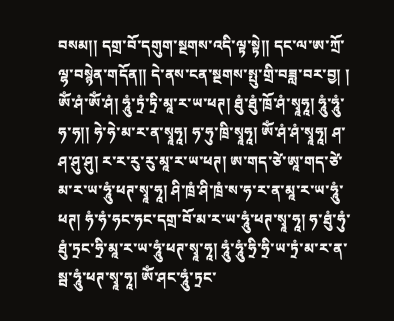བསམ།། དགྲ་བོ་དགུག་སྔགས་འདི་ལྟ་སྟེ།། དང་ལ་ཨ་ཀྲོ་ལྷ་བསྙེན་གདོན།། དེ་ནས་ངན་སྔགས་སྤུ་གྲི་བཟླ་བར་བྱ། ། ཨོཾ་ཤཾ་ཨོཾ་ཤཾ། ཧཱུཾ་ཏྲཾ་ཏྲི་མཱ་ར་ཡ་ཕཊ། ཐུཾ་ཐུཾ་ཁྲོ་ཤཾ་སྭཱཧཱ། ཧཱུཾ་ཧཱུཾ་ཧ་ཧ།། ཧེ་ཧེ་མ་ར་ན་སྭཱཧཱ། ཧ་ཧུ་ཁྲི་སྭཱཧཱ། ཨོཾ་ཤཾ་ཤཾ་སྭཱཧཱ། ཤ་ཤ་ཤུ་ཤུ། ར་ར་རུ་རུ་མཱ་ར་ཡ་ཕཊ། ཨ་གད་ཙེ་ཨཱ་གད་ཙེ་མ་ར་ཡ་ཧཱུཾ་ཕཊ་སྭཱ་ཧཱ། ཤི་ཁྲཾ་ཤི་ཁྲཾ་ས་ཧ་ར་ན་མཱ་ར་ཡ་ཧཱུཾ་ཕཊ། ཧཾ་ཧཾ་ཧང་ཧང་དགྲ་བོ་མ་ར་ཡ་ཧཱུཾ་ཕཊ་སྭཱ་ཧཱ། ཧ་ཐུཾ་ཧུཾ་ཐུཾ་ཏྲང་ཧྲི་མཱ་ར་ཡ་ཧཱུཾ་ཕཊ་སྭཱ་ཧཱ། ཧཱུཾ་ཧཱུཾ་ཧྲི་ཧྲི་ཡ་ཏྲཾ་མ་ར་ན་སྦ་ཧཱུཾ་ཕཊ་སྭཱ་ཧཱ། ཨོཾ་ཤང་ཧཱུཾ་ཏྲང་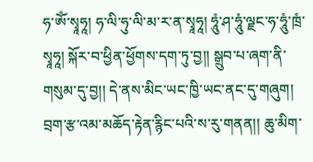ཧ་ཨོཾ་སྭཱཧཱ། ཧ་ལི་ཧུ་ལི་མ་ར་ན་སྭཱཧཱ། ཧཱུཾ་ཤ་ཧཱུཾ་ལྗང་ཧ་ཧཱུཾ་ཁྲཾ་སྭཱཧཱ། སྐོར་བ་ཕྱིན་ཕྱོགས་དག་ཏུ་བྱ།། སྒྲུབ་པ་ཞག་ནི་གསུམ་དུ་བྱ།། དེ་ནས་མིང་ཡང་ཁྱི་ཡང་ནང་དུ་གཞུག། བྲག་རྩ་འམ་མཆོད་རྟེན་རྙིང་པའི་ས་རུ་གནན།། ཆུ་མིག་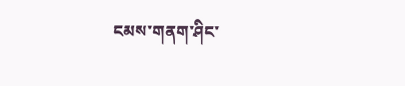ངམས་གནག་ཤིང་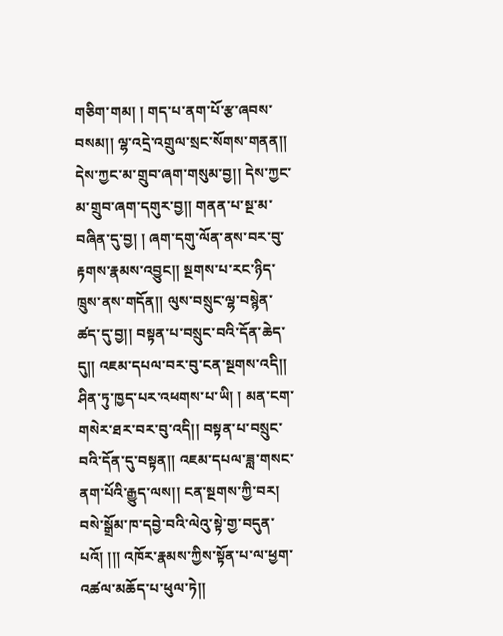གཅིག་གམ། ། གད་པ་ནག་པོ་རྩ་ཞབས་བསམ།། ལྷ་འདྲེ་འགྲུལ་སྲང་སོགས་གནན།། དེས་ཀྱང་མ་གྲུབ་ཞག་གསུམ་བྱ།། དེས་ཀྱང་མ་གྲུབ་ཞག་དགུར་བྱ།། གནན་པ་སྔ་མ་བཞིན་དུ་བྱ། ། ཞག་དགུ་ལོན་ནས་བར་བུ་རྟགས་རྣམས་འབྱུང།། སྔགས་པ་རང་ཉིད་ཁྲུས་ནས་གདོན།། ལུས་བསྲུང་ལྷ་བསྙེན་ཚད་དུ་བྱ།། བསྟན་པ་བསྲུང་བའི་དོན་ཆེད་དུ།། འཇམ་དཔལ་བར་བུ་ངན་སྔགས་འདི།། ཤིན་ཏུ་ཁྱད་པར་འཕགས་པ་ཡི། ། མན་ངག་གསེར་ཐར་བར་བུ་འདི།། བསྟན་པ་བསྲུང་བའི་དོན་དུ་བསྟན།། འཇམ་དཔལ་ཟླ་གསང་ནག་པོའི་རྒྱུད་ལས།། ངན་སྔགས་ཀྱི་བར། བསེ་སྒྲོམ་ཁ་དབྱེ་བའི་ལེའུ་སྟེ་གྱ་བདུན་པའོ། །།། འཁོར་རྣམས་ཀྱིས་སྟོན་པ་ལ་ཕྱག་འཚལ་མཆོད་པ་ཕུལ་ཏེ།།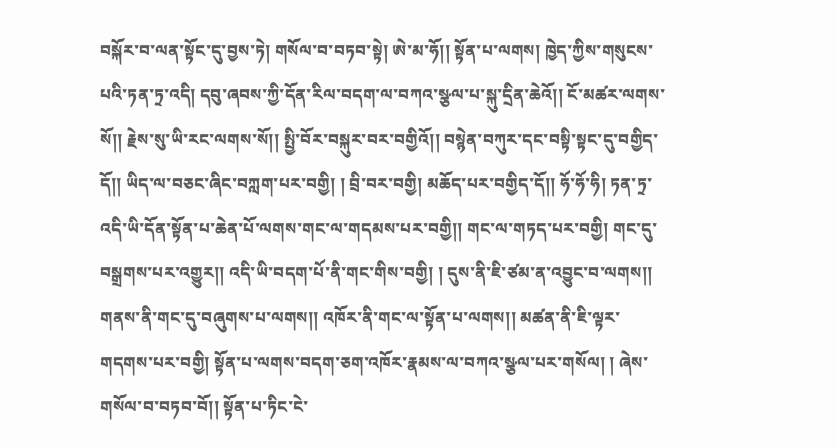བསྐོར་བ་ལན་སྟོང་དུ་བྱས་ཏེ། གསོལ་བ་བཏབ་སྟེ། ཨེ་མ་ཧོ།། སྟོན་པ་ལགས། ཁྱེད་ཀྱིས་གསུངས་པའི་ཏན་ཏྲ་འདི། དབུ་ཞབས་ཀྱི་དོན་རིལ་བདག་ལ་བཀའ་སྩལ་པ་སྐུ་དྲིན་ཆེའོ།། ངོ་མཚར་ལགས་སོ།། རྗེས་སུ་ཡི་རང་ལགས་སོ།། སྤྱི་བོར་བསྐུར་བར་བགྱིའོ།། བསྙེན་བཀུར་དང་བསྟི་སྟང་དུ་བགྱིད་དོ།། ཡིད་ལ་བཅང་ཞིང་བཀླག་པར་བགྱི། ། བྲི་བར་བགྱི། མཆོད་པར་བགྱིད་དོ།། ཧོ་ཧོ་ཧི། ཏན་ཏྲ་འདི་ཡི་དོན་སྟོན་པ་ཆེན་པོ་ལགས་གང་ལ་གདམས་པར་བགྱི།། གང་ལ་གཏད་པར་བགྱི། གང་དུ་བསྒྲགས་པར་འགྱུར།། འདི་ཡི་བདག་པོ་ནི་གང་གིས་བགྱི། ། དུས་ནི་ཇི་ཙམ་ན་འབྱུང་བ་ལགས།། གནས་ནི་གང་དུ་བཞུགས་པ་ལགས།། འཁོར་ནི་གང་ལ་སྟོན་པ་ལགས།། མཚན་ནི་ཇི་ལྟར་གདགས་པར་བགྱི། སྟོན་པ་ལགས་བདག་ཅག་འཁོར་རྣམས་ལ་བཀའ་སྩལ་པར་གསོལ། ། ཞེས་གསོལ་བ་བཏབ་བོ།། སྟོན་པ་ཏིང་ངེ་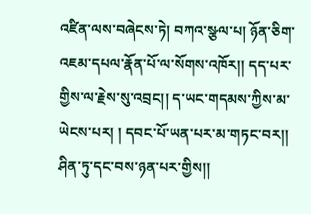འཛིན་ལས་བཞེངས་ཏེ། བཀའ་སྩལ་པ། ཉོན་ཅིག་འཇམ་དཔལ་རྣོན་པོ་ལ་སོགས་འཁོར།། དད་པར་གྱིས་ལ་རྗེས་སུ་འབྲང།། ད་ཡང་གདམས་ཀྱིས་མ་ཡེངས་པར། ། དབང་པོ་ཡན་པར་མ་གཏང་བར།། ཤིན་ཏུ་དང་བས་ཉན་པར་གྱིས།།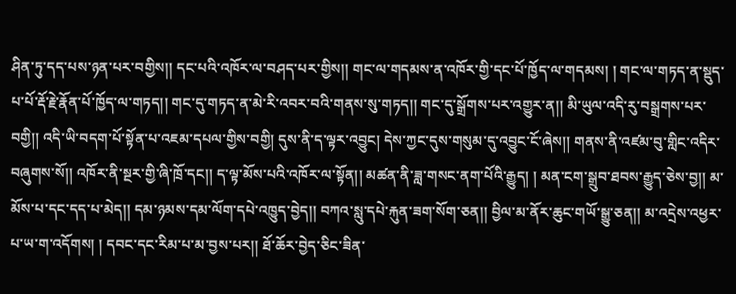ཤིན་ཏུ་དད་པས་ཉན་པར་བགྱིས།། དང་པའི་འཁོར་ལ་བཤད་པར་གྱིས།། གང་ལ་གདམས་ན་འཁོར་གྱི་དང་པོ་ཁྱོད་ལ་གདམས། ། གང་ལ་གཏད་ན་སྡུད་པ་པོ་རྡོ་རྗེ་རྣོན་པོ་ཁྱོད་ལ་གཏད།། གང་དུ་གཏད་ན་མེ་རི་འབར་བའི་གནས་སུ་གཏད།། གང་དུ་སྒྲོགས་པར་འགྱུར་ན།། མི་ཡུལ་འདི་རུ་བསྒྲགས་པར་བགྱི།། འདི་ཡི་བདག་པོ་སྟོན་པ་འཇམ་དཔལ་གྱིས་བགྱི། དུས་ནི་ད་ལྟར་འབྱུང། དེས་ཀྱང་དུས་གསུམ་དུ་འབྱུང་ངོ་ཞེས།། གནས་ནི་འཛམ་བུ་གླིང་འདིར་བཞུགས་སོ།། འཁོར་ནི་སྔར་གྱི་ཞི་ཁྲོ་དང།། ད་ལྟ་མོས་པའི་འཁོར་ལ་སྟོན།། མཚན་ནི་ཟླ་གསང་ནག་པོའི་རྒྱུད། ། མན་ངག་སྒྲུབ་ཐབས་རྒྱུད་ཅེས་བྱ།། མ་མོས་པ་དང་དད་པ་མེད།། དམ་ཉམས་དམ་ལོག་དཔེ་འཁྱུད་བྱེད།། བཀའ་སླུ་དཔེ་རྐུན་ཟག་སོག་ཅན།། བྱིལ་མ་ནོར་ཆུང་གཡོ་སྒྱུ་ཅན།། མ་འདྲེས་འཕྱར་པ་ཡ་ག་འདོགས། ། དབང་དང་རིམ་པ་མ་བྱས་པར།། ཐོ་ཆོར་བྱེད་ཅིང་ཟིན་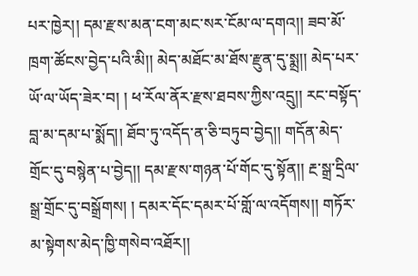པར་ཁྱེར།། དམ་རྫས་མན་ངག་མང་སར་ངོམ་ལ་དགའ།། ཟབ་མོ་ཁྲག་ཚོངས་བྱེད་པའི་མི།། མེད་མཐོང་མ་ཐོས་རྫུན་དུ་སྨྲ།། མེད་པར་ཡོ་ལ་ཡོད་ཟེར་བ། ། ཕ་རོལ་ནོར་རྫས་ཐབས་ཀྱིས་འདྲུ།། རང་བསྟོད་བླ་མ་དམ་པ་སྨོད།། ཐོབ་ཏུ་འདོད་ན་ཅི་བཏུབ་བྱེད།། གདོན་མེད་གྲོང་དུ་བསྙེན་པ་བྱེད།། དམ་རྫས་གཉན་པོ་གོང་དུ་སྟོན།། རྔ་སྒྲ་དྲིལ་སྒྲ་གྲོང་དུ་བསྒྲོགས། ། དམར་དོང་དམར་པོ་གློ་ལ་འདོགས།། གཏོར་མ་སྟེགས་མེད་ཁྱི་གསེབ་འཐོར།།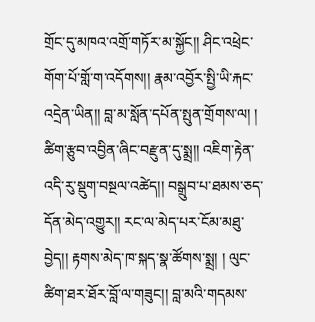གྲོང་དུ་མཁའ་འགྲོ་གཏོར་མ་སྐྱོང།། ཤིང་འཕྲེང་གོག་པོ་གློ་ག་འདོགས།། རྣམ་འབྱོར་སྤྱི་ཡི་རྐང་འདྲེན་ཡིན།། བླ་མ་སློན་དཔོན་སྤུན་གྲོགས་ལ། ། ཚིག་རྩུབ་འབྱིན་ཞིང་བརྫུན་དུ་སྨྲ།། འཇིག་རྟེན་འདི་རུ་སྡུག་བསྔལ་འཚེད།། བསྒྲུབ་པ་ཐམས་ཅད་དོན་མེད་འགྱུར།། རང་ལ་མེད་པར་ངོམ་མཐུ་བྱེད།། རྟགས་མེད་ཁ་སྐད་སྣ་ཚོགས་སྨྲ། ། ལུང་ཚིག་ཐར་ཐོར་བློ་ལ་གཟུང།། བླ་མའི་གདམས་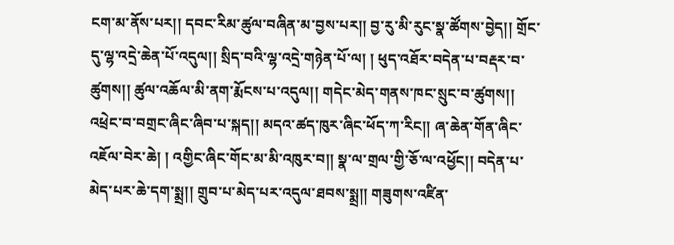ངག་མ་ནོས་པར།། དབང་རིམ་ཚུལ་བཞིན་མ་བྱས་པར།། བྱ་རུ་མི་རུང་སྣ་ཚོགས་བྱེད།། གྲོང་དུ་ལྷ་འདྲེ་ཆེན་པོ་འདུལ།། སྲིད་བའི་ལྷ་འདྲེ་གཉེན་པོ་ལ། ། ཕུད་འཐོར་བདེན་པ་བརྡར་བ་ཚུགས།། ཚུལ་འཆོལ་མི་ནག་རྨོངས་པ་འདུལ།། གདེང་མེད་གནས་ཁང་སྲུང་བ་ཚུགས།། འཕྲེང་བ་བགྲང་ཞིང་ཞིབ་པ་སྐད།། མདའ་ཚད་ཁུར་ཞིང་ཕོད་ཀ་རིང།། ཞ་ཆེན་གོན་ཞིང་འཇོལ་བེར་ཆེ། ། འགྱིང་ཞིང་གོང་མ་མི་འཁུར་བ།། སྣ་ལ་གྲལ་གྱི་ཅོ་ལ་འཕྱོང།། བདེན་པ་མེད་པར་ཆེ་དག་སྨྲ།། གྲུབ་པ་མེད་པར་འདུལ་ཐབས་སྨྲ།། གཟུགས་འཛིན་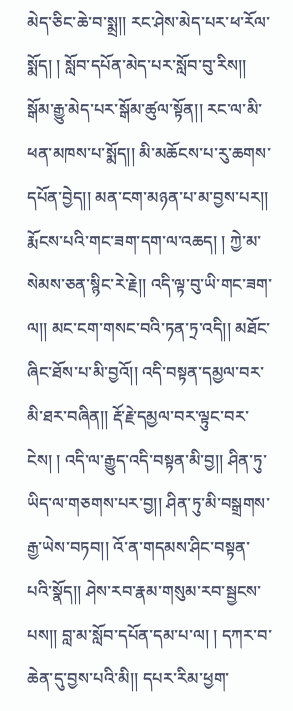མེད་ཅིང་ཆེ་བ་སྨྲ།། རང་ཤེས་མེད་པར་ཕ་རོལ་སྨོད། ། སློབ་དཔོན་མེད་པར་སློབ་བུ་རིས།། སྒོམ་རྒྱུ་མེད་པར་སྒོམ་ཚུལ་སྟོན།། རང་ལ་མི་ཕན་མཁས་པ་སྨོད།། མི་མཆོངས་པ་རུ་ཆགས་དཔོན་བྱེད།། མན་ངག་མཉན་པ་མ་བྱས་པར།། རྨོངས་པའི་གང་ཟག་དག་ལ་འཆད། ། ཀྱེ་མ་སེམས་ཅན་སྙིང་རེ་རྗེ།། འདི་ལྟ་བུ་ཡི་གང་ཟག་ལ།། མང་ངག་གསང་བའི་ཏན་ཏྲ་འདི།། མཐོང་ཞིང་ཐོས་པ་མི་བྱའོ།། འདི་བསྟན་དམྱལ་བར་མི་ཐར་བཞིན།། རྡོ་རྗེ་དམྱལ་བར་ལྟུང་བར་ངེས། ། འདི་ལ་རྒྱུད་འདི་བསྟན་མི་བྱ།། ཤིན་ཏུ་ཡིད་ལ་གཅགས་པར་བྱ།། ཤིན་ཏུ་མི་བསྒྲགས་རྒྱ་ཡེས་བཏབ།། འོ་ན་གདམས་ཤིང་བསྟན་པའི་སྣོད།། ཤེས་རབ་རྣམ་གསུམ་རབ་སྦྱངས་པས།། བླ་མ་སློབ་དཔོན་དམ་པ་ལ། ། དཀར་བ་ཆེན་དུ་བྱས་པའི་མི།། དཔར་རིམ་ཕྱག་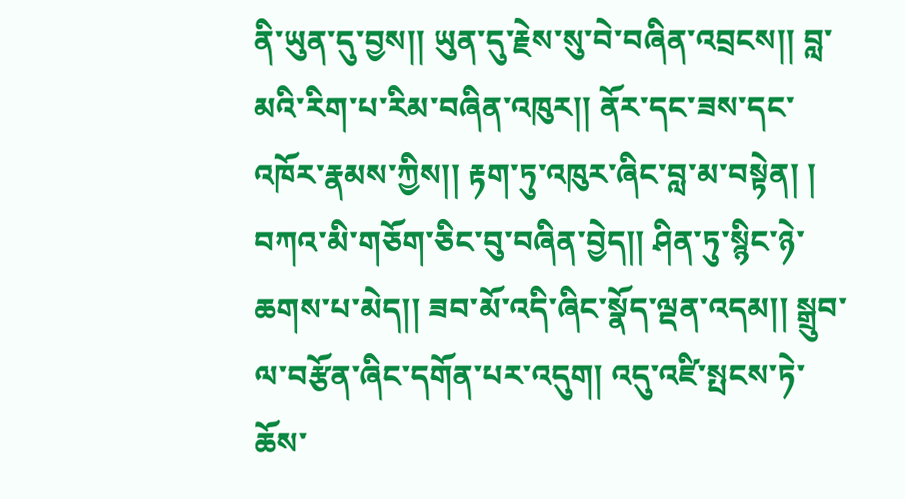ནི་ཡུན་དུ་བྱས།། ཡུན་དུ་རྗེས་སུ་བེ་བཞིན་འབྲངས།། བླ་མའི་རིག་པ་རིམ་བཞིན་འཁུར།། ནོར་དང་ཟས་དང་འཁོར་རྣམས་ཀྱིས།། རྟག་ཏུ་འཁུར་ཞིང་བླ་མ་བསྟེན། ། བཀའ་མི་གཅོག་ཅིང་བུ་བཞིན་བྱེད།། ཤིན་ཏུ་སྙིང་ཉེ་ཆགས་པ་མེད།། ཟབ་མོ་འདི་ཞིང་སྣོད་ལྡན་འདམ།། སྒྲུབ་ལ་བརྩོན་ཞིང་དགོན་པར་འདུག། འདུ་འཛི་སྤངས་ཏེ་ཆོས་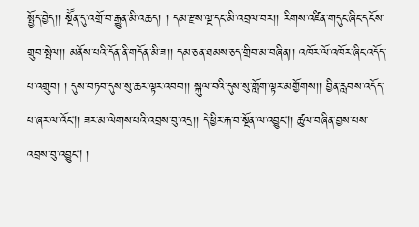སྤྱོད་བྱེད།། སྔཽན་དུ་འགྲོ་བ་རྒྱུན་མི་འཆད། ། དམ་རྫས་ལྔ་དང་མི་འབྲལ་བར།། རིགས་འཛིན་གདུང་ཞིང་དངོས་གྲུབ་སྤེལ།། མནོས་པའི་དོན་ནི་གདོན་མི་ཟ།། དམ་ཅན་ཐམས་ཅད་གྲིབ་མ་བཞིན།། འཁོར་ལོ་འཁོར་ཞིང་འདོད་པ་འགྲུབ། ། དུས་བཏབ་དུས་སུ་ཆར་ལྟར་འབབ།། སྐུལ་བའི་དུས་སུ་གློག་ལྟར་མགྱོགས།། བྱིན་རླབས་འདོད་པ་ཞར་ལ་འོང།། ཟར་མ་ལེགས་པའི་འབྲས་བུ་འདྲ།། དེ་ཕྱིར་རྐ་བ་སྔོན་ལ་འབྱུང།། ཚུལ་བཞིན་བྱས་པས་འབྲས་བུ་འབྱུང། །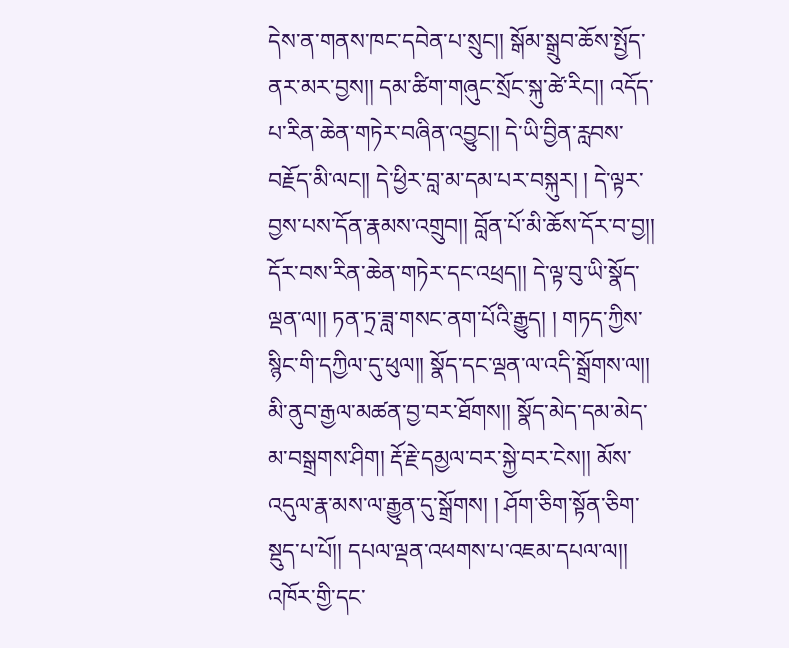དེས་ན་གནས་ཁང་དབེན་པ་སྲུང།། སྒོམ་སྒྲུབ་ཆོས་སྤྱོད་ནར་མར་བྱས།། དམ་ཚིག་གཞུང་སྲོང་སྐུ་ཚེ་རིང།། འདོད་པ་རིན་ཆེན་གཏེར་བཞིན་འབྱུང།། དེ་ཡི་བྱིན་རླབས་བརྗོད་མི་ལང།། དེ་ཕྱིར་བླ་མ་དམ་པར་བསྐུར། ། དེ་ལྟར་བྱས་པས་དོན་རྣམས་འགྲུབ།། བློན་པོ་མི་ཆོས་དོར་བ་བྱ།། དོར་བས་རིན་ཆེན་གཏེར་དང་འཕྲད།། དེ་ལྟ་བུ་ཡི་སྣོད་ལྡན་ལ།། ཏན་ཏྲ་ཟླ་གསང་ནག་པོའི་རྒྱུད། ། གཏད་ཀྱིས་སྙིང་གི་དཀྱིལ་དུ་ཕུལ།། སྣོད་དང་ལྡན་ལ་འདི་སྒྲོགས་ལ།། མི་ནུབ་རྒྱལ་མཚན་བྱ་བར་ཐོགས།། སྣོད་མེད་དམ་མེད་མ་བསྒྲགས་ཤིག། རྡོ་རྗེ་དམྱལ་བར་སྐྱེ་བར་ངེས།། མོས་འདུལ་རྣ་མས་ལ་རྒྱུན་དུ་སྒྲོགས། ། ཤོག་ཅིག་སྟོན་ཅིག་སྡུད་པ་པོ།། དཔལ་ལྡན་འཕགས་པ་འཇམ་དཔལ་ལ།། འཁོར་གྱི་དང་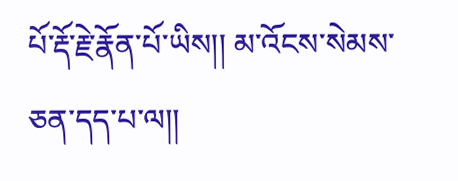པོ་རྡོ་རྗེ་རྣོན་པོ་ཡིས།། མ་འོངས་སེམས་ཅན་དད་པ་ལ།།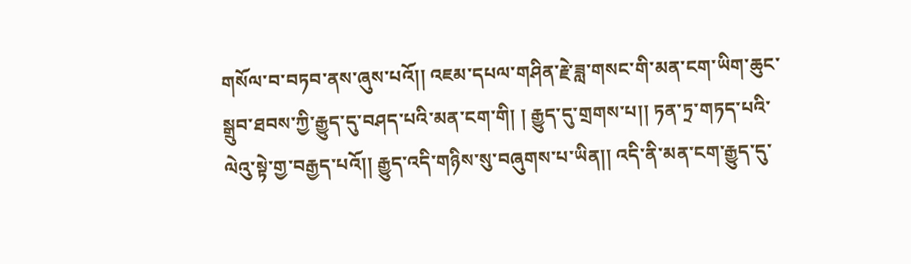གསོལ་བ་བཏབ་ནས་ཞུས་པའོ།། འཇམ་དཔལ་གཤིན་རྗེ་ཟླ་གསང་གི་མན་ངག་ཡིག་ཆུང་སྒྲུབ་ཐབས་ཀྱི་རྒྱུད་དུ་བཤད་པའི་མན་ངག་གི། ། རྒྱུད་དུ་གྲགས་པ།། ཏན་ཏྲ་གཏད་པའི་ལེའུ་སྟེ་གྱ་བརྒྱད་པའོ།། རྒྱུད་འདི་གཉིས་སུ་བཞུགས་པ་ཡིན།། འདི་ནི་མན་ངག་རྒྱུད་དུ་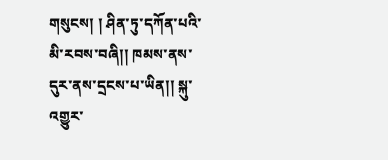གསུངས། ། ཤིན་ཏུ་དཀོན་པའི་མི་རབས་བཞི།། ཁམས་ནས་དུར་ནས་དྲངས་པ་ཡིན།། སྐུ་འགྱུར་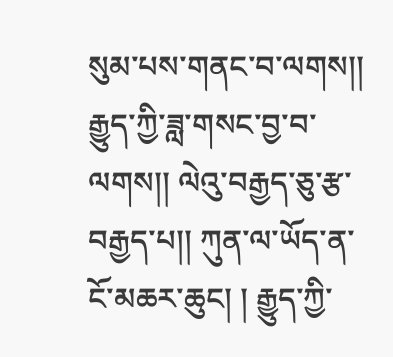སུམ་པས་གནང་བ་ལགས།། རྒྱུད་ཀྱི་ཟླ་གསང་བྱ་བ་ལགས།། ལེའུ་བརྒྱད་ཅུ་རྩ་བརྒྱད་པ།། ཀུན་ལ་ཡོད་ན་ངོ་མཆར་ཆུང། ། རྒྱུད་ཀྱི་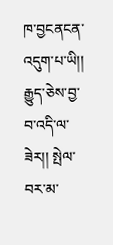ཁ་བྱངནངན་འདུག་པ་ཡི།། རྒྱུད་ཅེས་བྱ་བ་འདི་ལ་ཟེར།། སྤེལ་བར་མ་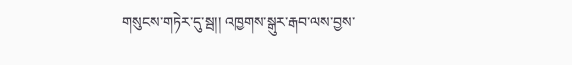གསུངས་གཏེར་དུ་སྦ།། འཁྱགས་སྒུར་རྒབ་ལས་བྱས་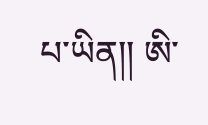པ་ཡིན།། ཨི་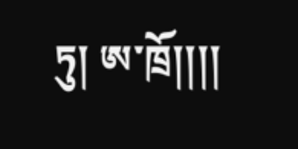ཏུ། ཨ་ཁྲོ།།།།